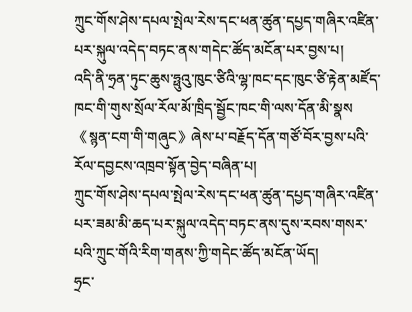ཀྲུང་གོས་ཤེས་དཔལ་སྤེལ་རེས་དང་ཕན་ཚུན་དཔྱད་གཞིར་འཛིན་པར་སྐུལ་འདེད་བཏང་ནས་གདེང་ཚོད་མངོན་པར་བྱས་པ།
འདི་ནི་ཧྲན་ཏུང་ཆུས་ཧྥུའུ་ཁུང་ཙིའི་ལྷ་ཁང་དང་ཁུང་ཙི་རྟེན་མཛོད་ཁང་གི་གུས་སྲོལ་རོལ་མོ་ཁྲིད་སྦྱོང་ཁང་གི་ལས་དོན་མི་སྣས《སྙན་ངག་གི་གཞུང》ཞེས་པ་བརྗོད་དོན་གཙོ་བོར་བྱས་པའི་རོལ་དབྱངས་འཁྲབ་སྟོན་བྱེད་བཞིན་པ།
ཀྲུང་གོས་ཤེས་དཔལ་སྤེལ་རེས་དང་ཕན་ཚུན་དཔྱད་གཞིར་འཛིན་པར་ཟམ་མི་ཆད་པར་སྐུལ་འདེད་བཏང་ནས་དུས་རབས་གསར་པའི་ཀྲུང་གོའི་རིག་གནས་ཀྱི་གདེང་ཚོད་མངོན་ཡོད།
ཧྲང་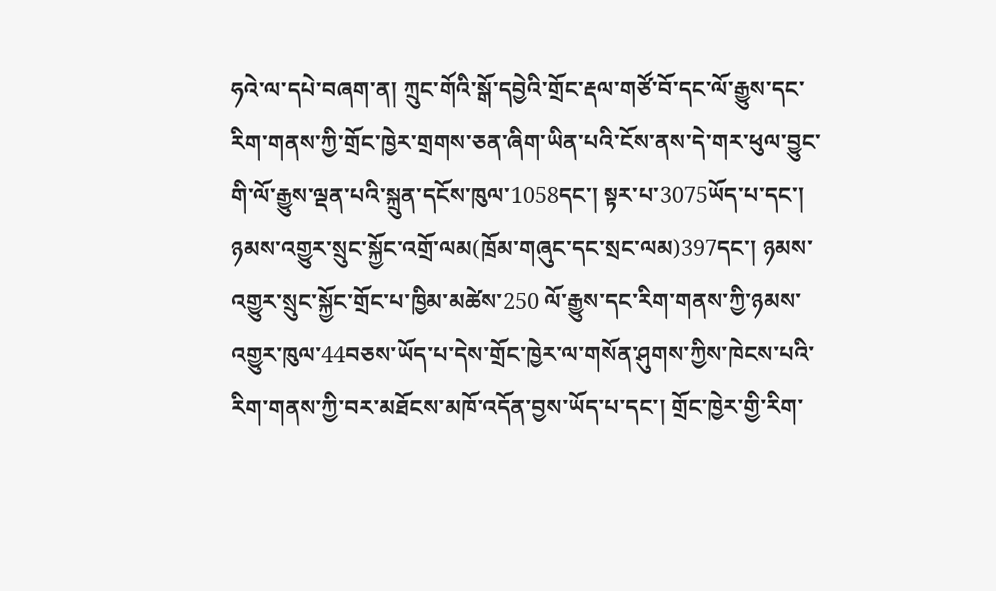ཧའེ་ལ་དཔེ་བཞག་ན། ཀྲུང་གོའི་སྒོ་དབྱེའི་གྲོང་རྡལ་གཙོ་བོ་དང་ལོ་རྒྱུས་དང་རིག་གནས་ཀྱི་གྲོང་ཁྱེར་གྲགས་ཅན་ཞིག་ཡིན་པའི་ངོས་ནས་དེ་གར་ཕུལ་བྱུང་གི་ལོ་རྒྱུས་ལྡན་པའི་སྐྲུན་དངོས་ཁུལ་1058དང་། སྟར་པ་3075ཡོད་པ་དང་། ཉམས་འགྱུར་སྲུང་སྐྱོང་འགྲོ་ལམ(ཁྲོམ་གཞུང་དང་སྲང་ལམ)397དང་། ཉམས་འགྱུར་སྲུང་སྐྱོང་གྲོང་པ་ཁྱིམ་མཚེས་250 ལོ་རྒྱུས་དང་རིག་གནས་ཀྱི་ཉམས་འགྱུར་ཁུལ་44བཅས་ཡོད་པ་དེས་གྲོང་ཁྱེར་ལ་གསོན་ཤུགས་ཀྱིས་ཁེངས་པའི་རིག་གནས་ཀྱི་བར་མཐོངས་མཁོ་འདོན་བྱས་ཡོད་པ་དང་། གྲོང་ཁྱེར་གྱི་རིག་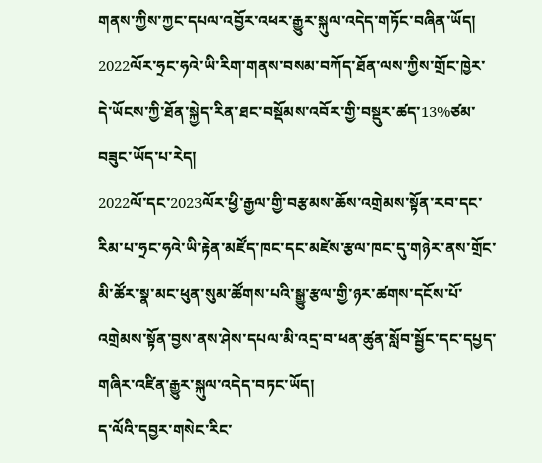གནས་ཀྱིས་ཀྱང་དཔལ་འབྱོར་འཕར་རྒྱུར་སྐུལ་འདེད་གཏོང་བཞིན་ཡོད།
2022ལོར་ཧྲང་ཧའེ་ཡི་རིག་གནས་བསམ་བཀོད་ཐོན་ལས་ཀྱིས་གྲོང་ཁྱེར་དེ་ཡོངས་ཀྱི་ཐོན་སྐྱེད་རིན་ཐང་བསྡོམས་འབོར་གྱི་བསྡུར་ཚད་13%ཙམ་བཟུང་ཡོད་པ་རེད།
2022ལོ་དང་2023ལོར་ཕྱི་རྒྱལ་གྱི་བརྩམས་ཆོས་འགྲེམས་སྟོན་རབ་དང་རིམ་པ་ཧྲང་ཧའེ་ཡི་རྟེན་མཛོད་ཁང་དང་མཛེས་རྩལ་ཁང་དུ་གཉེར་ནས་གྲོང་མི་ཚོར་སྣ་མང་ཕུན་སུམ་ཚོགས་པའི་སྒྱུ་རྩལ་གྱི་ཉར་ཚགས་དངོས་པོ་འགྲེམས་སྟོན་བྱས་ནས་ཤེས་དཔལ་མི་འདྲ་བ་ཕན་ཚུན་སློབ་སྦྱོང་དང་དཔྱད་གཞིར་འཛིན་རྒྱུར་སྐུལ་འདེད་བཏང་ཡོད།
ད་ལོའི་དབྱར་གསེང་རིང་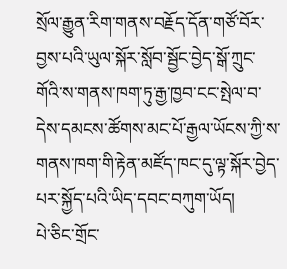སྲོལ་རྒྱུན་རིག་གནས་བརྗོད་དོན་གཙོ་བོར་བྱས་པའི་ཡུལ་སྐོར་སློབ་སྦྱོང་བྱེད་སྒོ་ཀྲུང་གོའི་ས་གནས་ཁག་ཏུ་རྒྱ་ཁྱབ་ངང་སྤེལ་བ་དེས་དམངས་ཚོགས་མང་པོ་རྒྱལ་ཡོངས་ཀྱི་ས་གནས་ཁག་གི་རྟེན་མཛོད་ཁང་དུ་ལྟ་སྐོར་བྱེད་པར་སྐྱོད་པའི་ཡིད་དབང་བཀུག་ཡོད།
པེ་ཅིང་གྲོང་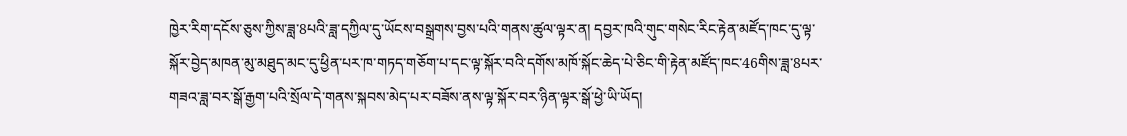ཁྱེར་རིག་དངོས་ཅུས་ཀྱིས་ཟླ་8པའི་ཟླ་དཀྱིལ་དུ་ཡོངས་བསྒྲགས་བྱས་པའི་གནས་ཚུལ་ལྟར་ན། དབྱར་ཁའི་གུང་གསེང་རིང་རྟེན་མཛོད་ཁང་དུ་ལྟ་སྐོར་བྱེད་མཁན་མུ་མཐུད་མང་དུ་ཕྱིན་པར་ཁ་གཏད་གཅོག་པ་དང་ལྟ་སྐོར་བའི་དགོས་མཁོ་སྐོང་ཆེད་པེ་ཅིང་གི་རྟེན་མཛོད་ཁང་46གིས་ཟླ་8པར་གཟའ་ཟླ་བར་སྒོ་རྒྱག་པའི་སྲོལ་དེ་གནས་སྐབས་མེད་པར་བཟོས་ནས་ལྟ་སྐོར་བར་ཉིན་ལྟར་སྒོ་ཕྱེ་ཡི་ཡོད།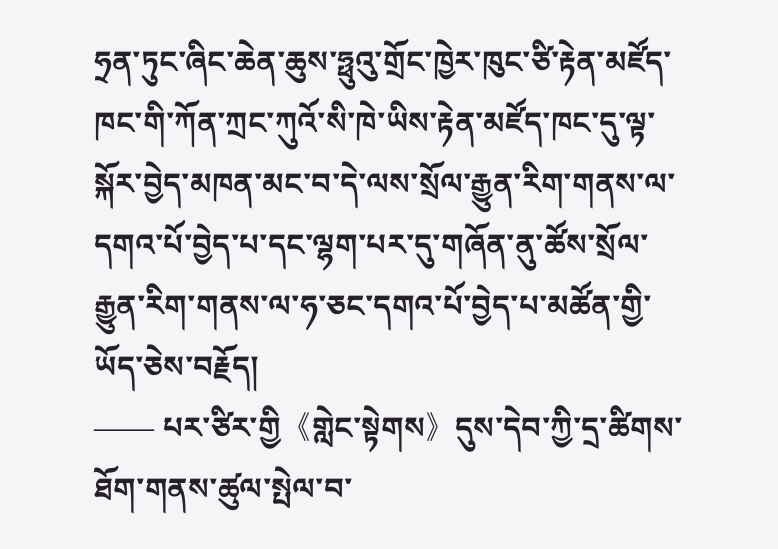ཧྲན་ཏུང་ཞིང་ཆེན་ཆུས་ཧྥུའུ་གྲོང་ཁྱེར་ཁུང་ཙི་རྟེན་མཛོད་ཁང་གི་ཀོན་ཀྲང་ཀུའོ་སི་ཁེ་ཡིས་རྟེན་མཛོད་ཁང་དུ་ལྟ་སྐོར་བྱེད་མཁན་མང་བ་དེ་ལས་སྲོལ་རྒྱུན་རིག་གནས་ལ་དགའ་པོ་བྱེད་པ་དང་ལྷག་པར་དུ་གཞོན་ནུ་ཚོས་སྲོལ་རྒྱུན་རིག་གནས་ལ་ཧ་ཅང་དགའ་པོ་བྱེད་པ་མཚོན་གྱི་ཡོད་ཅེས་བརྗོད།
—— པར་ཙིར་གྱི《གླེང་སྟེགས》དུས་དེབ་ཀྱི་དྲ་ཚིགས་ཐོག་གནས་ཚུལ་སྤེལ་བ་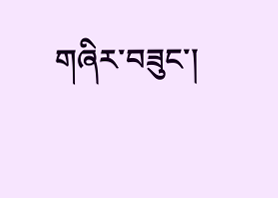གཞིར་བཟུང་།